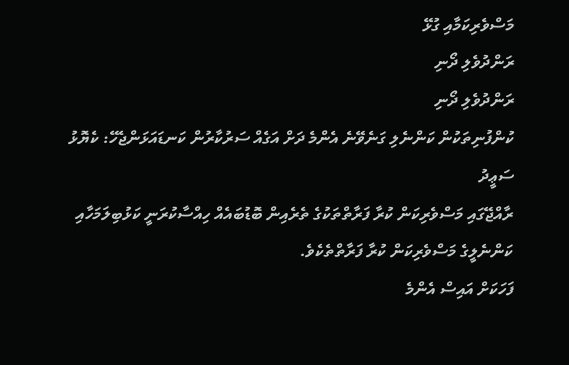މަސްވެރިކަމާއި ގުޅޭ
ރަންދުވެލި ދޯނި
ރަންދުވެލި ދޯނި
ކުންފުނިތަކުން ކަންނެލި ގަނެވޭނެ އެންމެ ދަށް އަގެއް ސަރުކާރުން ކަނޑައަޅަންޖެހޭ: ކެޔޮޅު ސަޢީދު
ރާއްޖޭގައި މަސްވެރިކަން ކުރާ ފަރާތްތަކުގެ ތެރެއިން ބޮޑުބައެއް ހިއްސާކުރަނީ ކަޅުބިލަމަހާއި ކަންނެލީގެ މަސްވެރިކަން ކުރާ ފަރާތްތެކެވެ.
ފަހަކަށް އައިސް އެންމެ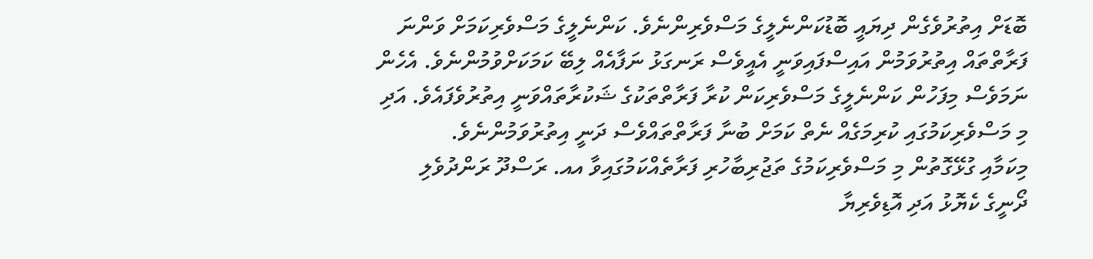ބޮޑަށް އިތުރުވެގެން ދިޔައީ ބޮޑުކަންނެލީގެ މަސްވެރިންނެވެ. ކަންނެލީގެ މަސްވެރިކަމަށް ވަންނަ ފަރާތްތައް އިތުރުވަމުން އައިސްފައިވަނީ އެއީވެސް ރަނގަޅު ނަފާއެއް ލިބޭ ކަމަކަށްވުމުންނެވެ. އެހެން ނަމަވެސް މިފަހުން ކަންނެލީގެ މަސްވެރިކަން ކުރާ ފަރާތްތަކުގެ ޝަކުރާތައްވަނީ އިތުރުވެފައެވެ. އަދި މި މަސްވެރިކަމުގައި ކުރިމަގެއް ނެތް ކަމަށް ބުނާ ފަރާތްތައްވެސް ދަނީ އިތުރުވަމުންނެވެ.
މިކަމާއި ގުޅޭގޮތުން މި މަސްވެރިކަމުގެ ތަޖުރިބާހުރި ފަރާތެއްކަމުގައިވާ އއ. ރަސްދޫ ރަންދުވެލި ދޯނީގެ ކެޔޮޅު އަދި އޮޑިވެރިޔާ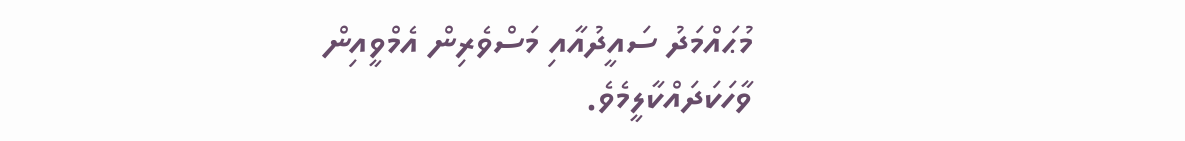މުޙައްމަދު ސައީދުއާއި މަސްވެރިން އެމްވީއިން ވާހަކަދައްކާލީމެވެ.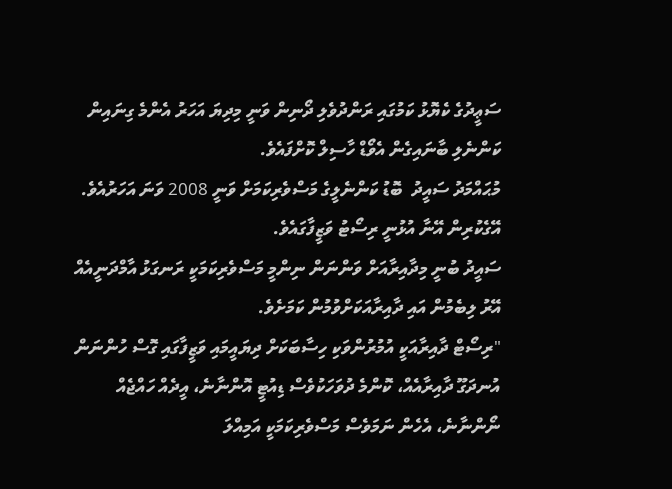ސަޢީދުގެ ކެޔޮޅު ކަމުގައި ރަންދުވެލި ދޯނިން ވަނީ މިދިޔަ އަހަރު އެންމެ ގިނައިން ކަންނެލި ބާނައިގެން އެވޯޑް ހާސިލް ކޮށްފައެވެ.
މުޙައްމަދު ސައީދު  ބޮޑު ކަންނެލީގެ މަސްވެރިކަމަށް ވަނީ 2008 ވަނަ އަހަރުއެވެ. އޭގެކުރިން އޭނާ އުޅުނީ ރިސޯޓު ވަޒީފާގައެވެ.
ސައީދު ބުނީ މިދާއިރާއަށް ވަންނަން ނިންމީ މަސްވެރިކަމަކީ ރަނގަޅު އާމްދަނީއެއް އޭރު ލިބެމުން އައި ދާއިރާއަކަށްވުމުން ކަމަށެވެ.
"ރިސޯޓް ދާއިރާއަކީ އުމުރުންވަކި ހިސާބަކަށް ދިޔައީމައި ވަޒީފާގައި ގޮސް ހުންނަން އުނދަގޫ ދާއިރާއެއް، ކޮންމެ ދުވަހަކުވެސް ޑިއުޓީ އޮންނާނެ، އީދެއް ހައްޖެއް ނޯންނާނެ، އެހެން ނަމަވެސް މަސްވެރިކަމަކީ އަމިއްލަ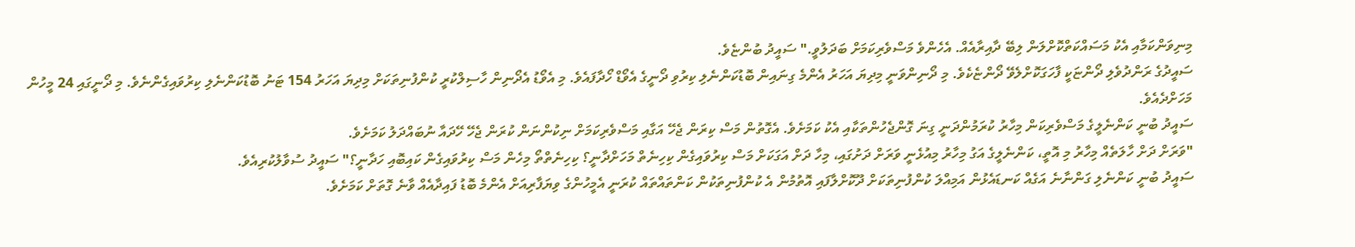މިނިވަންކަމާއި އެކު މަސައްކަތްކޮށްލަން ލިބޭ ދާއިރާއެއް. އެހެންވެ މަސްވެރިކަމަށް ބަދަލުވީ." ސައީދު ބުންޏެވެ.
ސައީދުގެ ރަންދުވެލި ދޯންޏަކީ ފާހަގަކޮށްލެވޭ ދޯންޏެކެވެ. މި ދޯނިންވަނީ މިދިޔަ އަހަރު އެންމެ ގިނައިން ބޮޑުކަންނެލި ކިރުވި ދޯނީގެ އެވޯޑް ހޯދާފައެވެ. މި އެވޯޑު އެދޯނިން ހާސިލްކުރީ ކުންފުނިތަކަށް މިދިޔަ އަހަރު 154 ޓަނު ބޮޑުކަންނެލި ކިރުވައިގެންނެވެ. މި ދޯނީގައި 24 މީހުން މަހަށްދެއެވެ.
ސައީދު ބުނީ ކަންނެލީގެ މަސްވެރިކަން މިހާރު ކުރަމުންދަނީ ގިނަ ގޮންޖެހުންތަކާއި އެކު ކަމަށެވެ. އެގޮތުން މަސް ކިރަން ޖެހޭ އަގާއި މަސްވެރިކަމަށް ނިކުންނަން ކުރަން ޖެހޭ ހޭދައާ ނުބައްދަލު ކަމަށެވެ.
"ވަރަށް ދަށް ހާލަތެއް މިހާރު މި އޮތީ، ކަންނެލީގެ އަގު މިހާރު މިއުޅެނީ ވަރަށް ދަށުގައި، މިހާ ދަށް އަގަކަށް މަސް ކިރުވައިގެން ކިހިނެތް މަހަށްދާނީ؟ ކިހިނެތްތޯ މިހެން މަސް ކިރުވައިގެން ކައިބޮއި ހަދާނީ؟" ސައީދު ސުވާލުކުރިއެވެ.
ސައީދު ބުނީ ކަންނެލި ގަންނާނެ އަގެއް ކަނޑައެޅުން އަމިއްލަ ކުންފުނިތަކަށް ދޫކޮށްލާފައި އޮތުމުން އެ ކުންފުނިތަކުން ކަންތައްތައް ކުރަނީ އެމީހުންގެ ވިޔަފާރިއަށް އެންމެ ބޮޑު ފައިދާއެއް ވާނެ ގޮތަށް ކަމަށެވެ.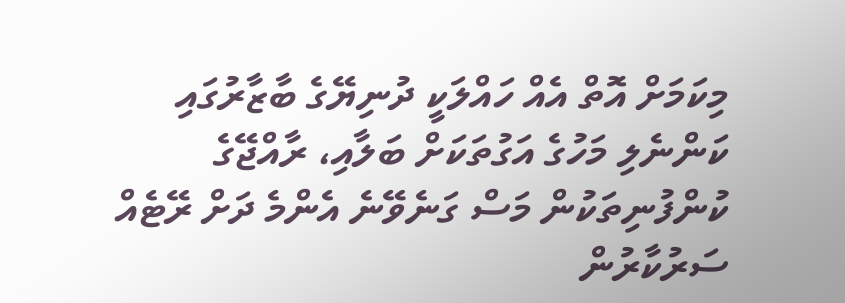މިކަމަށް އޮތް އެއް ހައްލަކީ ދުނިޔޭގެ ބާޒާރުގައި ކަންނެލި މަހުގެ އަގުތަކަށް ބަލާއި، ރާއްޖޭގެ ކުންފުނިތަކުން މަސް ގަނެވޭނެ އެންމެ ދަށް ރޭޓެއް ސަރުކާރުން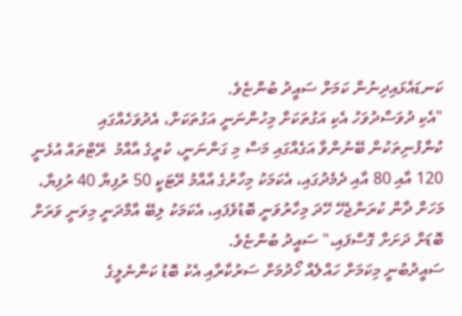ކަނޑައެޅައިދިނުން ކަމަށް ސައީދު ބުންޏެވެ.
"އެކި ދުވަސްދުވަހު އެކި އަގުތަކަށް މިހުންނަނީ އަގުތަކަށް، އެދުވަހެއްގައި ކުންފުނިތަކުން ބޭނުންވާ އަގެއްގައި މަސް މި ގަންނަނީ، ކުރީގެ އާއްމު  ރޭޓްތައް އުޅެނީ 120 އާއި 80 އާއި ދެމެދުގައި، އެކަމަކު މިހާރުގެ އާއްމު ރޭޓަކީ 50 ރުފިޔާ 40 ރުފިޔާ، މަހަށް ދާން ކުރަންޖެހޭ ހޭދަ މިހާރުވަނީ ބޮޑުވެފައި، އެކަމަކު ލިބޭ އާމްދަނީ މިވަނީ ވަރަށް ބޮޑަށް ދަށަށް ގޮސްފައި،" ސައީދު ބުންޏެވެ.
ސައީދުބުނީ މިކަމަށް ހައްލެއް ހޯދުމަށް ސަރުކާރާއި އެކު ބޮޑު ކަންނެލީގެ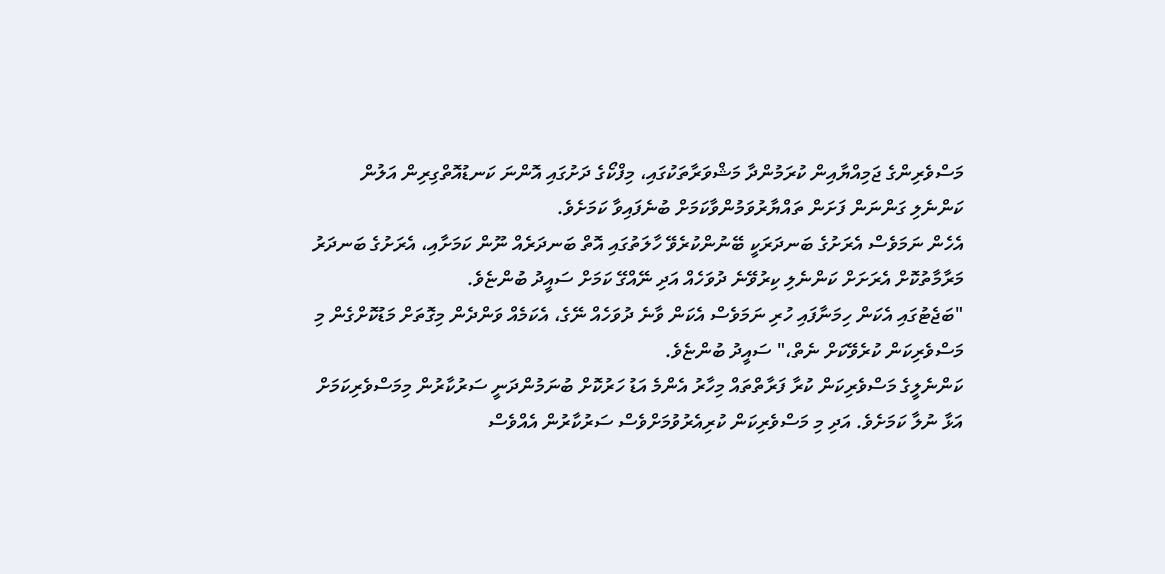މަސްވެރިންގެ ޖަމިއްޔާއިން ކުރަމުންދާ މަޝްވަރާތަކުގައި، މިފްކޯގެ ދަށުގައި އޮންނަ ކަނޑުއޮތްގިރިން އަލުން ކަންނެލި ގަންނަން ފަށަން ތައްޔާރުވަމުންވާކަމަށް ބުނެފައިވާ ކަމަށެވެ.
އެހެން ނަމަވެސް އެރަށުގެ ބަނދަރަކީ ބޭނުންކުރެވޭ ހާލަތުގައި އޮތް ބަނދަރެއް ނޫން ކަމަށާއި، އެރަށުގެ ބަނދަރު މަރާމާތުކޮށް އެރަށަށް ކަންނެލި ކިރުވޭނެ ދުވަހެއް އަދި ނޭއްގޭ ކަމަށް ސައީދު ބުންޏެވެ.
"ބަޖެޓުގައި އެކަން ހިމަނާފައި ހުރި ނަމަވެސް އެކަން ވާނެ ދުވަހެއް ނޭގެ، އެކަމެއް ވަންދެން މިގޮތަށް މަޑުކޮށްގެން މި މަސްވެރިކަން ކުރެވޭކަށް ނެތް،" ސައީދު ބުންޏެވެ.
ކަންނެލީގެ މަސްވެރިކަން ކުރާ ފަރާތްތައް މިހާރު އެންމެ އަޑު ހަރުކޮށް ބުނަމުންދަނީ ސަރުކާރުން މިމަސްވެރިކަމަށް އަޅާ ނުލާ ކަމަށެވެ. އަދި މި މަސްވެރިކަން ކުރިއެރުވުމަށްވެސް ސަރުކާރުން އެއްވެސް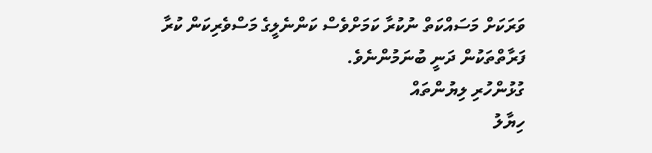ވަރަކަށް މަސައްކަތް ނުކުރާ ކަމަށްވެސް ކަންނެލީގެ މަސްވެރިކަން ކުރާ ފަރާތްތަކުން ދަނީ ބުނަމުންނެވެ.
ގުޅުންހުރި ލިޔުންތައް
ހިޔާލު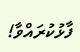ފާޅުކުރައްވާ!